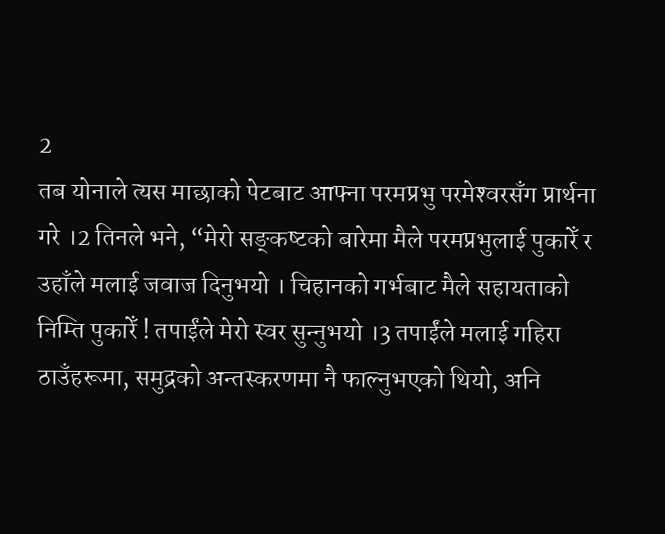2
तब योनाले त्‍यस माछाको पेटबाट आफ्ना परमप्रभु परमेश्‍वरसँग प्रार्थना गरे ।2 तिनले भने, “मेरो सङ्‌कष्‍टको बारेमा मैले परमप्रभुलाई पुकारेँ र उहाँले मलाई जवाज दिनुभयो । चिहानको गर्भबाट मैले सहायताको निम्ति पुकारेँ ! तपाईंले मेरो स्‍वर सुन्‍नुभयो ।3 तपाईंले मलाई गहिरा ठाउँहरूमा, समुद्रको अन्‍तस्करणमा नै फाल्नुभएको थियो, अनि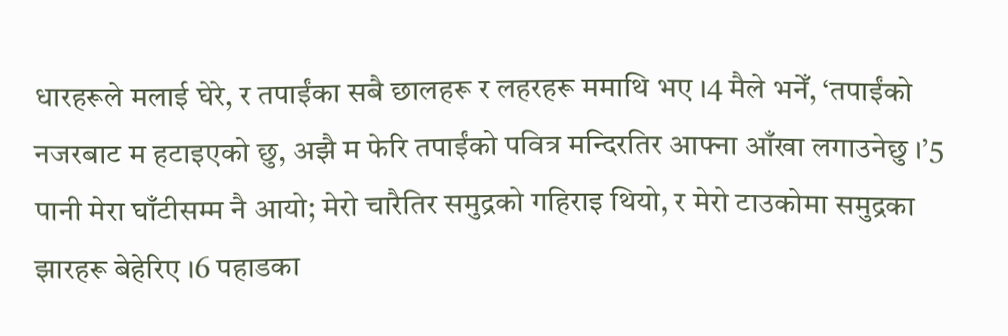धारहरूले मलाई घेरे, र तपाईंका सबै छालहरू र लहरहरू ममाथि भए ।4 मैले भनेँ, ‘तपाईंको नजरबाट म हटाइएको छु, अझै म फेरि तपाईंको पवित्र मन्‍दिरतिर आफ्ना आँखा लगाउनेछु ।’5 पानी मेरा घाँटीसम्म नै आयो; मेरो चारैतिर समुद्रको गहिराइ थियो, र मेरो टाउकोमा समुद्रका झारहरू बेहेरिए ।6 पहाडका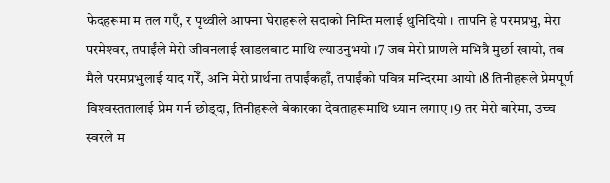फेदहरूमा म तल गएँ, र पृथ्वीले आफ्ना घेराहरूले सदाको निम्ति मलाई थुनिदियो । तापनि हे परमप्रभु, मेरा परमेश्‍वर, तपाईंले मेरो जीवनलाई खाडलबाट माथि ल्याउनुभयो ।7 जब मेरो प्राणले मभित्रै मुर्छा खायो, तब मैले परमप्रभुलाई याद गरेँ, अनि मेरो प्रार्थना तपाईंकहाँ, तपाईंको पवित्र मन्‍दिरमा आयो ।8 तिनीहरूले प्रेमपूर्ण विश्‍वस्ततालाई प्रेम गर्न छोड्दा, तिनीहरूले बेकारका देवताहरूमाथि ध्‍यान लगाए ।9 तर मेरो बारेमा, उच्‍च स्‍वरले म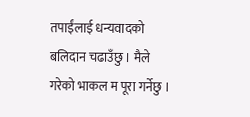तपाईंलाई धन्‍यवादको बलिदान चढाउँछु । मैले गरेको भाकल म पूरा गर्नेछु ।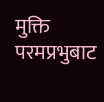मुक्ति परमप्रभुबाट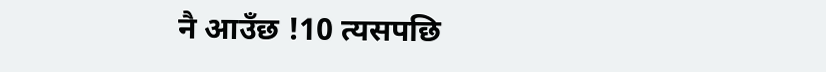नै आउँछ !10 त्‍यसपछि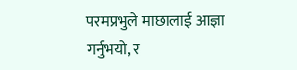परमप्रभुले माछालाई आज्ञा गर्नुभयो, र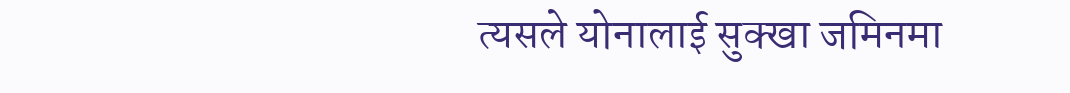त्‍यसले योनालाई सुक्‍खा जमिनमा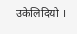उकेलिदियो ।